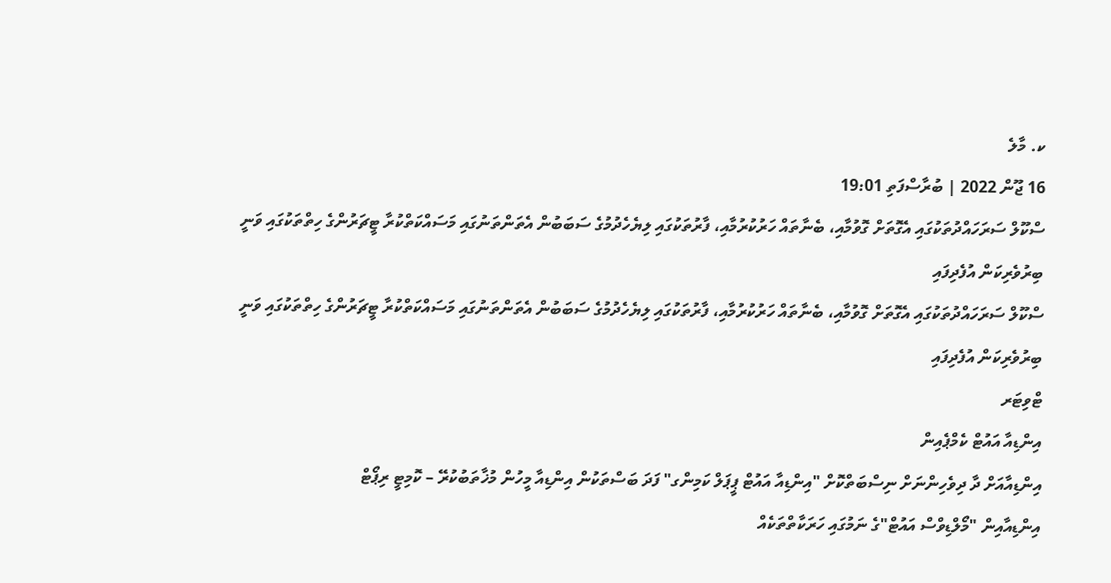ކ. މާލެ
16 ޖޫން 2022 | ބުރާސްފަތި 19:01
ސްކޫލް ސަރަހައްދުތަކުގައި އެގޮތަށް ގޮވުމާއި، ބެނާތައް ހަރުކުރުމާއި، ފާރުތަކުގައި ލިޔެހެދުމުގެ ސަބަބުން އެތަންތަނުގައި މަސައްކަތްކުރާ ޓީޗަރުންގެ ހިތްތަކުގައި ވަނީ ބިރުވެރިކަން އުފެދިފައި
ސްކޫލް ސަރަހައްދުތަކުގައި އެގޮތަށް ގޮވުމާއި، ބެނާތައް ހަރުކުރުމާއި، ފާރުތަކުގައި ލިޔެހެދުމުގެ ސަބަބުން އެތަންތަނުގައި މަސައްކަތްކުރާ ޓީޗަރުންގެ ހިތްތަކުގައި ވަނީ ބިރުވެރިކަން އުފެދިފައި
ޓްވިޓަރ
އިންޑިއާ އައުޓް ކެމްޕެއިން
އިންޑިއާއަށް ދާ ދިވެހިންނަށް ނިސްބަތްކޮށް "އިންޑިއާ އައުޓް ޕީޕަލް ކަމިންގ" ފަދަ ބަސްތަކުން އިންޑިއާ މީހުން މުޚާތަބުކުރޭ – ކޮމިޓީ ރިޕޯޓް
އިންޑިއާއިން "މޯލްޑިވްސް އައުޓް"ގެ ނަމުގައި ހަރަކާތްތަކެއް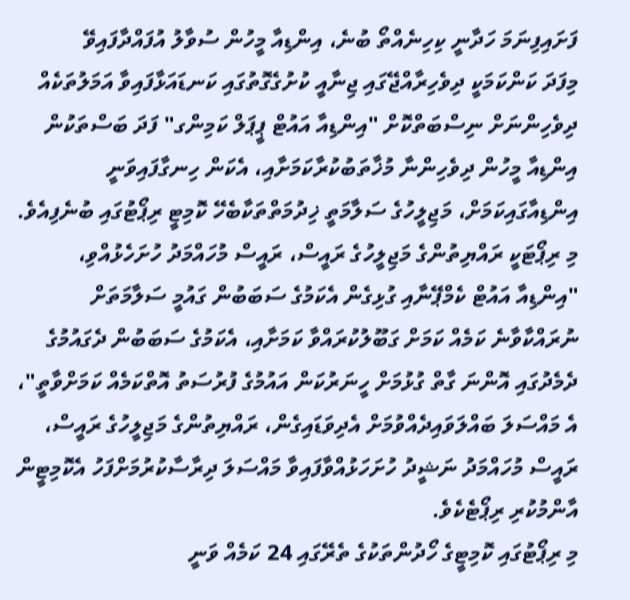ފަށައިފިނަމަ ހަދާނީ ކިހިނެއްތޯ ބުނެ، އިންޑިއާ މީހުން ސުވާލު އުފައްދާފައިވޭ
މިފަދަ ކަންކަމަކީ ދިވެހިރާއްޖޭގައި ޖިނާއީ ކުށުގެގޮތުގައި ކަނޑައަޅާފައިވާ އަމަލުތަކެއް
ދިވެހިންނަށް ނިސްބަތްކޮށް "އިންޑިއާ އައުޓް ޕީޕަލް ކަމިންގ" ފަދަ ބަސްތަކުން އިންޑިއާ މީހުން ދިވެހިންނާ މުޚާތަބުކުރާކަމަށާއި، އެކަން ހިނގާފައިވަނީ އިންޑިއާގައިކަމަށް، މަޖިލީހުގެ ސަލާމަތީ ޚިދުމަތްތަކާބެހޭ ކޮމިޓީ ރިޕޯޓުގައި ބުނެފިއެވެ.
މި ރިޕޯޓަކީ ރައްޔިތުންގެ މަޖިލީހުގެ ރައީސް، ރައީސް މުހައްމަދު ހުށަހެޅުއްވި، "އިންޑިއާ އައުޓް ކެމްޕޭނާއި ގުޅިގެން އެކަމުގެ ސަބަބުން ގައުމީ ސަލާމަތަށް ނުރައްކާވާނެ ކަމެއް ކަމަށް ގަބޫލުކުރައްވާ ކަމަށާއި، އެކަމުގެ ސަބަބުން ދެގައުމުގެ ދެމެދުގައި އޮންނަ ގާތް ގުޅުމަށް ހީނަރުކަން އައުމުގެ ފުރުސަތު އޮތްކަމެއް ކަމަށްވާތީ"، އެ މައްސަލަ ބައްލަވައިދެއްވުމަށް އެދިވަޑައިގެން، ރައްޔިތުންގެ މަޖިލީހުގެ ރައީސް، ރައީސް މުހައްމަދު ނަޝީދު ހުށަހަޅުއްވާފައިވާ މައްސަލަ ދިރާސާކުރުމަށްފަހު އެކޮމިޓީން އާންމުކުރި ރިޕޯޓެކެވެ.
މި ރިޕޯޓުގައި ކޮމިޓީގެ ހޯދުންތަކުގެ ތެރޭގައި 24 ކަމެއް ވަނީ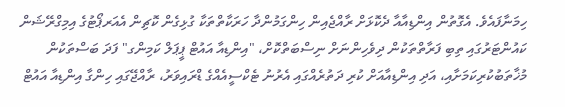ހިމަނާފައެވެ. އެގޮތުން އިންޑިއާއާ ދެކޮޅަށް ރާއްޖެއިން ހިންގަމުންދާ ހަރަކާތްތަކާ ގުޅިގެން ކޮޗިން އެއަރޕޯޓުގެ އިމިގްރޭޝަން ކައުންޓަރުގައި ތިބި ފަރާތްތަކުން ދިވެހިންނަށް ނިސްބަތްކޮށް، "އިންޑިއާ އައުޓް ޕީޕަލް ކަމިންގ" ފަދަ ބަސްތަކުން މުޚާތަބުކުރިކަމަށާއި، އަދި އިންޑިއާއަށް ކުރި ދަތުރެއްގައި އެރުނު ޓެކްސީއެއްގެ ޑްރައިވަރު، ރާއްޖޭގައި ހިންގާ އިންޑިއާ އައުޓް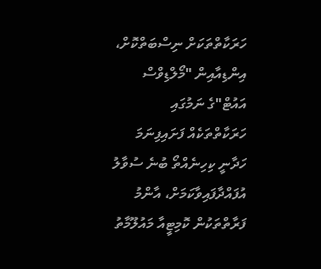ހަރަކާތްތަކަށް ނިސްބަތްކޮށް، އިންޑިއާއިން "މޯލްޑިވްސް އައުޓް"ގެ ނަމުގައި ހަރަކާތްތަކެއް ފަށައިފިނަމަ ހަދާނީ ކިހިނެއްތޯ ބުނެ ސުވާލު އުފައްދާފައިވާކަމަށް، އާންމު ފަރާތްތަކުން ކޮމިޓީއާ މައުލޫމާތު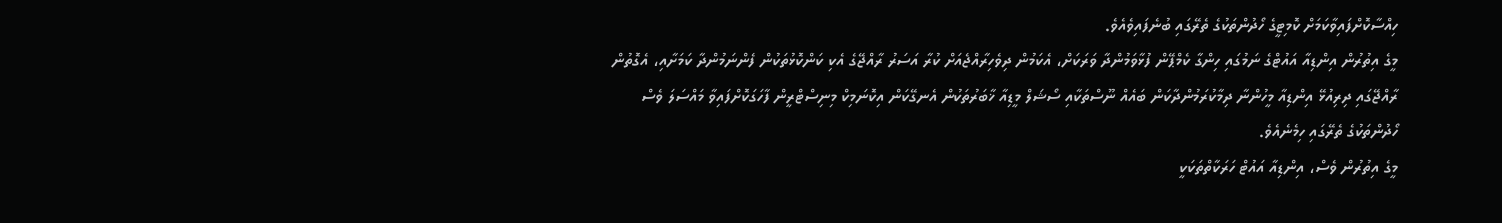ހިއްސާކޮށްފައިވާކަމަށް ކޮމިޓީގެ ހޯދުންތަކުގެ ތެރޭގައި ބުނެފައިވެއެވެ.
މީގެ އިތުރުން އިންޑިއާ އައުޓްގެ ނަމުގައި ހިންގާ ކެމްޕޭން ފުޅާވަމުންދާ ވަރަކަށް، އެކަމުން ދިވެހިރާއްޖެއަށް ކުރާ އަސަރު ރާއްޖޭގެ އެކި ކަންކޮޅުތަކުން ފެންނަމުންދާ ކަމަށާއި، އެގޮތުން ރާއްޖޭގައި ދިރިއުޅޭ އިންޑިއާ މީހުންނާ ދިމާކުރަމުންދާކަން ބައެއް ނޫސްތަކާއި ސޯޝަލް މީޑިއާ ޚާބަރުތަކުން އެނގޭކަން އިކޮނަމިކް މިނިސްޓްރީން ފާހަގަކޮށްފައިވާ މައްސަލަ ވެސް ހޯދުންތަކުގެ ތެރޭގައި ހިމެނެއެވެ.
މީގެ އިތުރުން ވެސް، އިންޑިއާ އައުޓް ހަރަކާތްތަކަކީ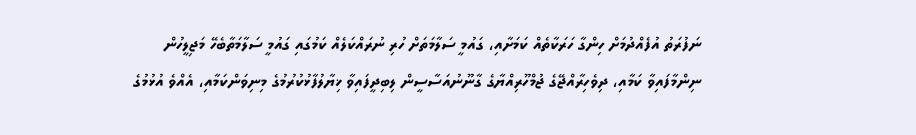ނަފުރަތު އުފެއްދުމަށް ހިންގާ ހަރަކާތެއް ކަމަށާއި، ގައުމީ ސަލާމަތަށް ހުރި ނުރައްކަލެއް ކަމުގައި ގައުމީ ސަލާމަތާބެހޭ މަޖިލީހުން ނިންމާފައިވާ ކަމާއި، ދިވެހިރާއްޖޭގެ ޖުމްހޫރިއްޔާގެ ގާނޫނުއަސާސީން ލިބިދީފައިވާ ޚިޔާލުފާޅުކުރުމުގެ މިނިވަންކަމާއި، އެއްވެ އުޅުމުގެ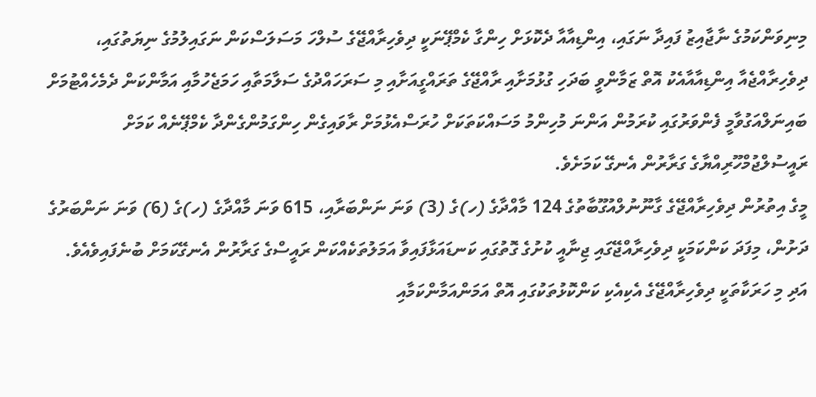މިނިވަންކަމުގެ ނާޖާއިޒު ފައިދާ ނަގައި، އިންޑިއާއާ ދެކޮޅަށް ހިންގާ ކެމްޕޭނަކީ ދިވެހިރާއްޖޭގެ ސުލްހަ މަސަލަސްކަން ނަގައިލުމުގެ ނިޔަތުގައި، ދިވެހިރާއްޖެއާ އިންޑިއާއާއެކު އޮތް ޒަމާންވީ ބަދަހި ގުޅުމަށާއި ރާއްޖޭގެ ތަރައްގީއަށާއި މި ސަރަހައްދުގެ ސަލާމަތާއި ހަމަޖެހުމާއި އަމާންކަން ދެމެހެއްޓުމަށް ބައިނަލްއަގުވާމީ ފެންވަރުގައި ކުރަމުން އަންނަ މުހިންމު މަސައްކަތަކަށް ހުރަސްއެޅުމަށް ރާވައިގެން ހިންގަމުންގެންދާ ކެމްޕޭނެއް ކަމަށް ރައީސުލްޖުމްހޫރިއްޔާގެ ގަރާރުން އެނގޭ ކަމަށެވެ.
މީގެ އިތުރުން ދިވެހިރާއްޖޭގެ ގާނޫނުލްއުގޫބާތުގެ 124 މާއްދާގެ (ހ)ގެ (3) ވަނަ ނަންބަރާއި، 615 ވަނަ މާއްދާގެ (ހ)ގެ (6) ވަނަ ނަންބަރުގެ ދަށުން، މިފަދަ ކަންކަމަކީ ދިވެހިރާއްޖޭގައި ޖިނާއީ ކުށުގެ ގޮތުގައި ކަނޑައަޅާފައިވާ އަމަލުތަކެއްކަން ރައީސްގެ ގަރާރުން އެނގޭކަމަށް ބުނެފައިވެއެވެ.
އަދި މި ހަރަކާތަކީ ދިވެހިރާއްޖޭގެ އެކިއެކި ކަންކޮޅުތަކުގައި އޮތް އަމަންއަމާންކަމާއި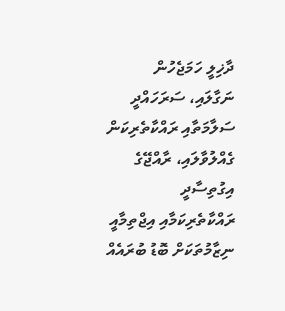ދާޚިލީ ހަމަޖެހުން ނަގާލައި، ސަރަހައްދީ ސަލާމަތާއި ރައްކާތެރިކަން ގެއްލުވާލައި، ރާއްޖޭގެ އިގުތިސާދީ ރައްކާތެރިކަމާއި އިޖްތިމާއީ ނިޒާމުތަކަށް ބޮޑު ބުރައެއް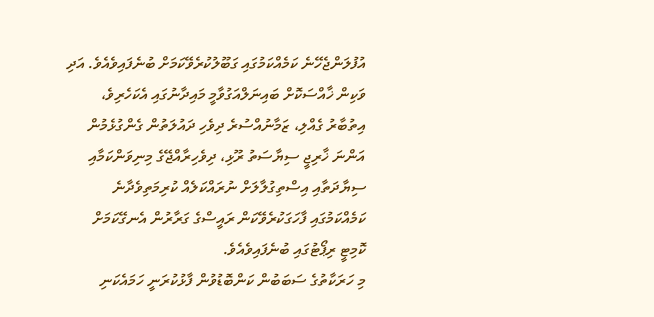އުފުލަންޖެހޭނެ ކަމެއްކަމުގައި ގަބޫލުކުރެވޭކަމަށް ބުނެފައިވެއެވެ. އަދި ވަކިން ޚާއްސަކޮށް ބައިނަލްއަގުވާމީ މައިދާނުގައި އެކަހެރިވެ، އިތުބާރު ގެއްލި، ޒަމާނުއްސުރެ ދިވެހި ދައުލަތުން ގެންގުޅެމުން އަންނަ ޚާރިޖީ ސިޔާސަތު ރޫޅި، ދިވެހިރާއްޖޭގެ މިނިވަންކަމާއި ސިޔާދަތާއި އިސްތިގުލާލަށް ނުރައްކަލެއް ކުރިމަތިވެދާނެ ކަމެއްކަމުގައި ފާހަގަކުރެވޭކަން ރައީސްގެ ގަރާރުން އެނގޭކަމަށް ކޮމިޓީ ރިޕޯޓުގައި ބުނެފައިވެއެވެ.
މި ހަރަކާތުގެ ސަބަބުން ކަންބޮޑުވުން ފާޅުކުރަނީ ހަމައެކަނި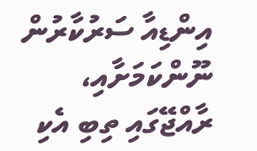އިންޑިއާ ސަރުކާރުން ނޫންކަމަށާއި، ރާއްޖޭގައި ތިބި އެކި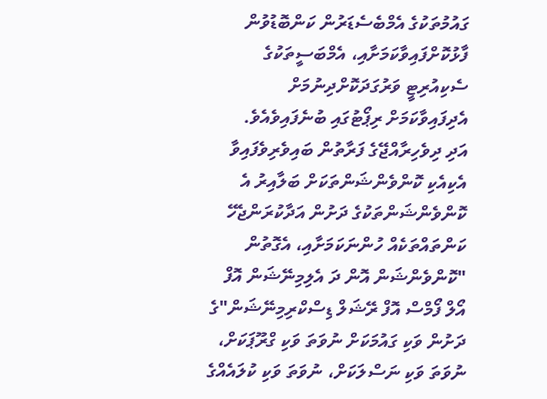ގައުމުތަކުގެ އެމްބެސެޑަރުން ކަންބޮޑުވުން ފާޅުކޮށްފައިވާކަމަށާއި، އެމްބަސީތަކުގެ ސެކިއުރިޓީ ވަރުގަދަކޮށްދިނުމަށް އެދިފައިވާކަމަށް ރިޕޯޓުގައި ބުނެފައިވެއެވެ.
އަދި ދިވެހިރާއްޖޭގެ ފަރާތުން ބައިވެރިވެފައިވާ އެކިއެކި ކޮންވެންޝަންތަކަށް ބަލާއިރު އެ ކޮންވެންޝަންތަކުގެ ދަށުން އަދާކުރަންޖެހޭ ކަންތައްތަކެއް ހުންނަކަމަށާއި، އެގޮތުން "ކޮންވެންޝަން އޮން ދަ އެލިމިނޭޝަން އޮފް އޯލް ފޯމްސް އޮފް ރޭޝަލް ޑިސްކްރިމިނޭޝަން"ގެ ދަށުން ވަކި ގައުމަކަށް ނުވަތަ ވަކި ގްރޫޕަކަށް، ނުވަތަ ވަކި ނަސްލަކަށް، ނުވަތަ ވަކި ކުލައެއްގެ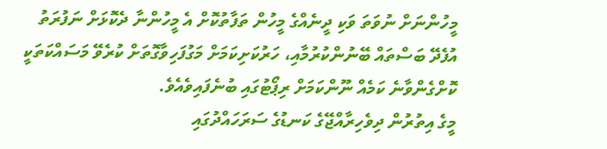މީހުންނަށް ނުވަތަ ވަކި ދީނެއްގެ މީހުން ތަފާތުކޮށް އެ މީހުންނާ ދެކޮޅަށް ނަފުރަތު އުފެދޭ ބަސްތައް ބޭނުންކުރުމާއި، ހަރުކަށިކަމަށް މަގުފަހިވާގޮތަށް ކުރެވޭ މަސައްކަތަކީ ކޮށްގެންވާނެ ކަމެއް ނޫންކަމަށް ރިޕޯޓުގައި ބުނެފައިވެއެވެ.
މީގެ އިތުރުން ދިވެހިރާއްޖޭގެ ކަނޑުގެ ސަރަހައްދުގައި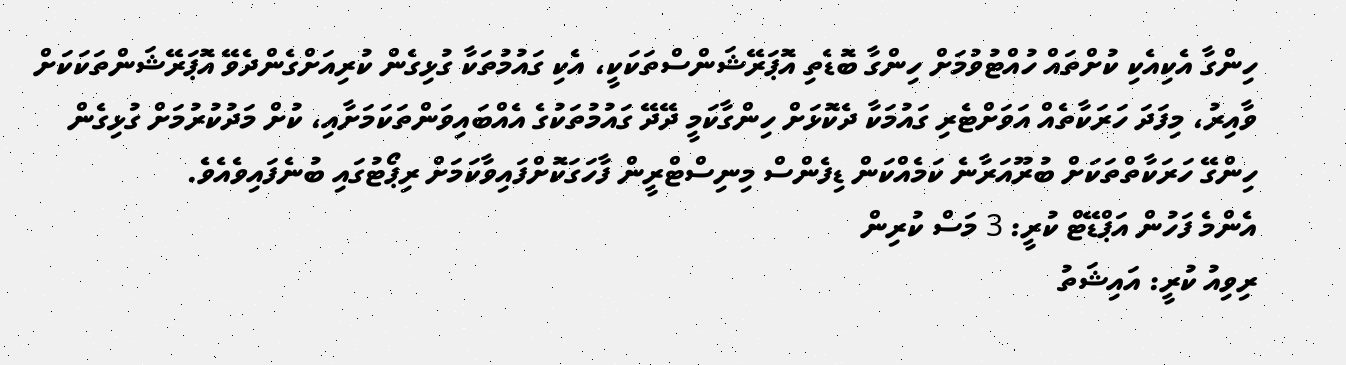ހިންގާ އެކިއެކި ކުށްތައް ހުއްޓުވުމަށް ހިންގާ ބޮޑެތި އޮޕަރޭޝަންސްތަކަކީ، އެކި ގައުމުތަކާ ގުޅިގެން ކުރިއަށްގެންދެވޭ އޮޕަރޭޝަންތަކަކަށް ވާއިރު، މިފަދަ ހަރަކާތެއް އަވަށްޓެރި ގައުމަކާ ދެކޮޅަށް ހިންގާކަމީ ދޭދޭ ގައުމުތަކުގެ އެއްބައިވަންތަކަމަށާއި، ކުށް މަދުކުރުމަށް ގުޅިގެން ހިންގޭ ހަރަކާތްތަކަށް ބުރޫއަރާނެ ކަމެއްކަން ޑިފެންސް މިނިސްޓްރީން ފާހަގަކޮށްފައިވާކަމަށް ރިޕޯޓުގައި ބުނެފައިވެއެވެ.
އެންމެ ފަހުން އަޕްޑޭޓް ކުރީ: 3 މަސް ކުރިން
ރިވިއު ކުރީ: އައިޝަތު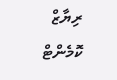ރިޔާޒް
ކޮމެންޓް